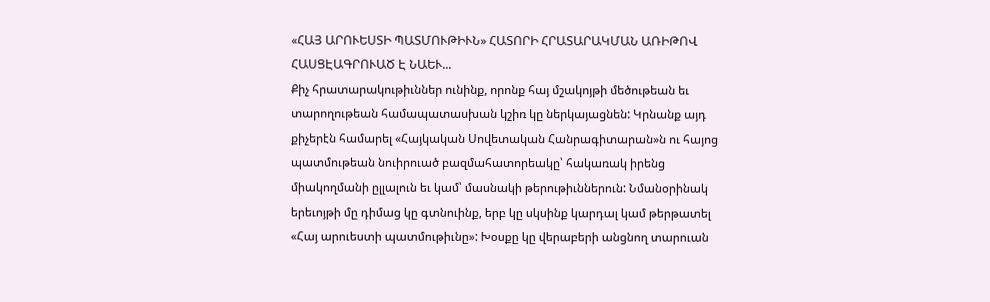«ՀԱՅ ԱՐՈՒԵՍՏԻ ՊԱՏՄՈՒԹԻՒՆ» ՀԱՏՈՐԻ ՀՐԱՏԱՐԱԿՄԱՆ ԱՌԻԹՈՎ
ՀԱՍՑԷԱԳՐՈՒԱԾ Է ՆԱԵՒ...
Քիչ հրատարակութիւններ ունինք, որոնք հայ մշակոյթի մեծութեան եւ տարողութեան համապատասխան կշիռ կը ներկայացնեն: Կրնանք այդ քիչերէն համարել «Հայկական Սովետական Հանրագիտարան»ն ու հայոց պատմութեան նուիրուած բազմահատորեակը՝ հակառակ իրենց միակողմանի ըլլալուն եւ կամ՝ մասնակի թերութիւններուն: Նմանօրինակ երեւոյթի մը դիմաց կը գտնուինք, երբ կը սկսինք կարդալ կամ թերթատել «Հայ արուեստի պատմութիւնը»: Խօսքը կը վերաբերի անցնող տարուան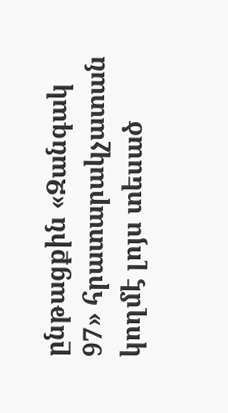ընթացքին «Զանգակ 97» հրատարակչատան կողմէ լոյս տեսած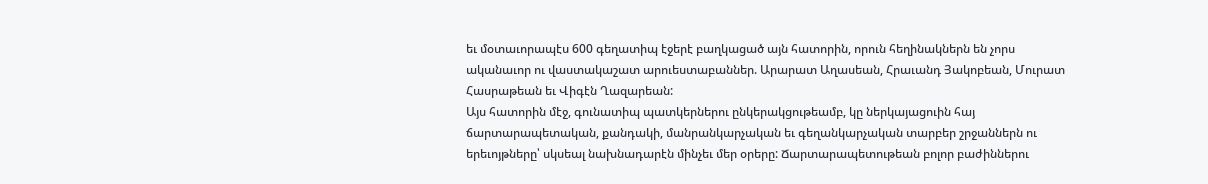եւ մօտաւորապէս 600 գեղատիպ էջերէ բաղկացած այն հատորին, որուն հեղինակներն են չորս ականաւոր ու վաստակաշատ արուեստաբաններ. Արարատ Աղասեան, Հրաւանդ Յակոբեան, Մուրատ Հասրաթեան եւ Վիգէն Ղազարեան:
Այս հատորին մէջ, գունատիպ պատկերներու ընկերակցութեամբ, կը ներկայացուին հայ ճարտարապետական, քանդակի, մանրանկարչական եւ գեղանկարչական տարբեր շրջաններն ու երեւոյթները՝ սկսեալ նախնադարէն մինչեւ մեր օրերը: Ճարտարապետութեան բոլոր բաժիններու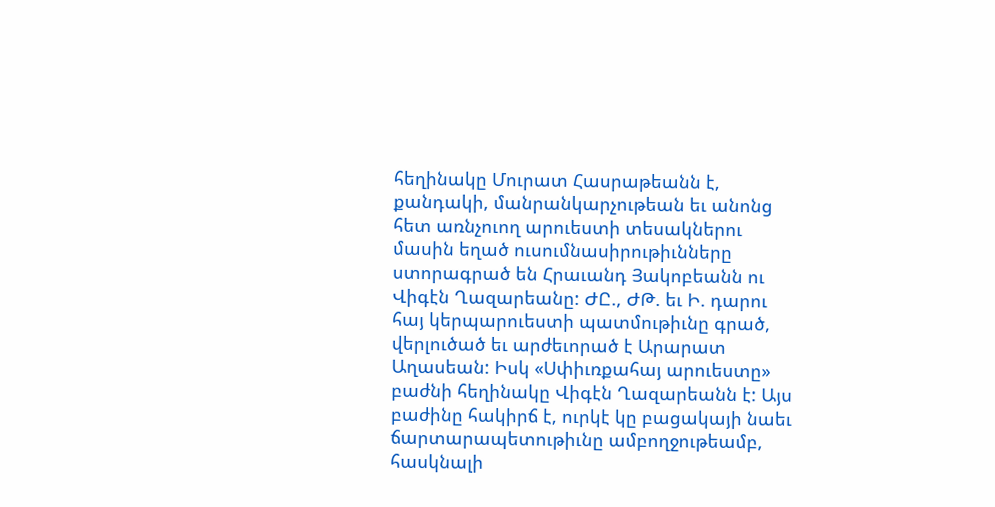հեղինակը Մուրատ Հասրաթեանն է, քանդակի, մանրանկարչութեան եւ անոնց հետ առնչուող արուեստի տեսակներու մասին եղած ուսումնասիրութիւնները ստորագրած են Հրաւանդ Յակոբեանն ու Վիգէն Ղազարեանը: ԺԸ., ԺԹ. եւ Ի. դարու հայ կերպարուեստի պատմութիւնը գրած, վերլուծած եւ արժեւորած է Արարատ Աղասեան: Իսկ «Սփիւռքահայ արուեստը» բաժնի հեղինակը Վիգէն Ղազարեանն է: Այս բաժինը հակիրճ է, ուրկէ կը բացակայի նաեւ ճարտարապետութիւնը ամբողջութեամբ, հասկնալի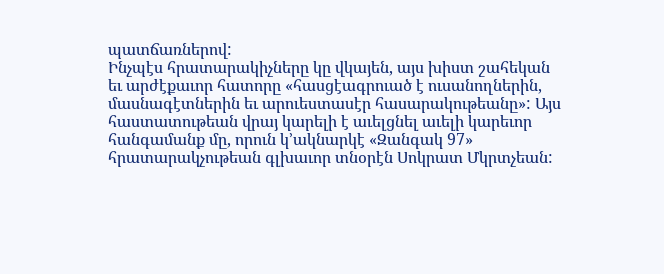պատճառներով:
Ինչպէս հրատարակիչները կը վկայեն, այս խիստ շահեկան եւ արժէքաւոր հատորը «հասցէագրուած է ուսանողներին, մասնագէտներին եւ արուեստասէր հասարակութեանը»: Այս հաստատութեան վրայ կարելի է աւելցնել աւելի կարեւոր հանգամանք մը, որուն կ՚ակնարկէ «Զանգակ 97» հրատարակչութեան գլխաւոր տնօրէն Սոկրատ Մկրտչեան: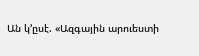Ան կ՚ըսէ. «Ազգային արուեստի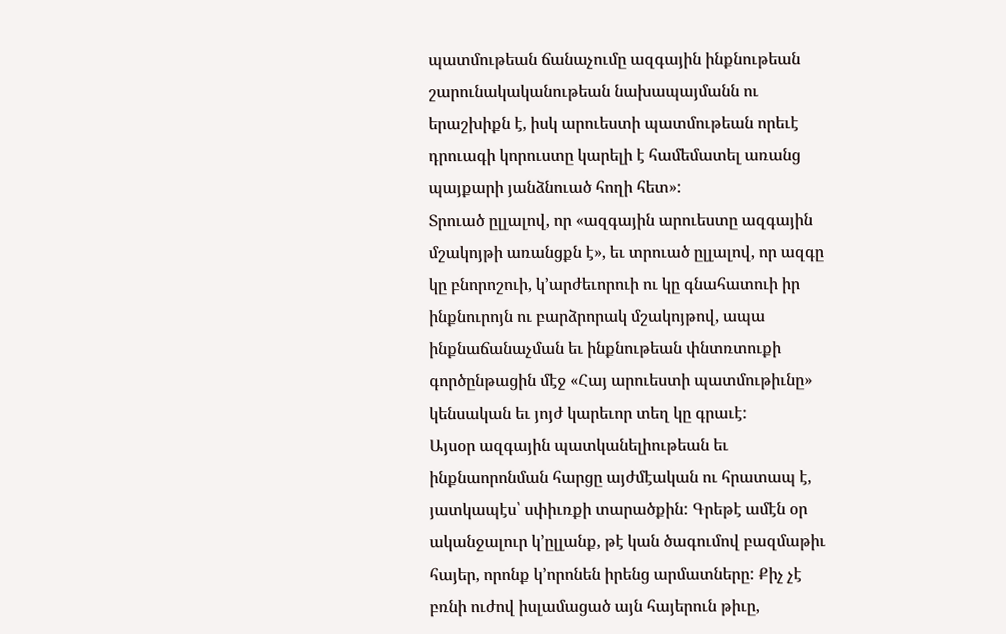պատմութեան ճանաչումը ազգային ինքնութեան շարունակականութեան նախապայմանն ու երաշխիքն է, իսկ արուեստի պատմութեան որեւէ դրուագի կորուստը կարելի է համեմատել առանց պայքարի յանձնուած հողի հետ»:
Տրուած ըլլալով, որ «ազգային արուեստը ազգային մշակոյթի առանցքն է», եւ տրուած ըլլալով, որ ազգը կը բնորոշուի, կ՚արժեւորուի ու կը գնահատուի իր ինքնուրոյն ու բարձրորակ մշակոյթով, ապա ինքնաճանաչման եւ ինքնութեան փնտռտուքի գործընթացին մէջ «Հայ արուեստի պատմութիւնը» կենսական եւ յոյժ կարեւոր տեղ կը գրաւէ:
Այսօր ազգային պատկանելիութեան եւ ինքնաորոնման հարցը այժմէական ու հրատապ է, յատկապէս՝ սփիւռքի տարածքին: Գրեթէ ամէն օր ականջալուր կ՚ըլլանք, թէ կան ծագումով բազմաթիւ հայեր, որոնք կ՚որոնեն իրենց արմատները: Քիչ չէ բռնի ուժով իսլամացած այն հայերուն թիւը,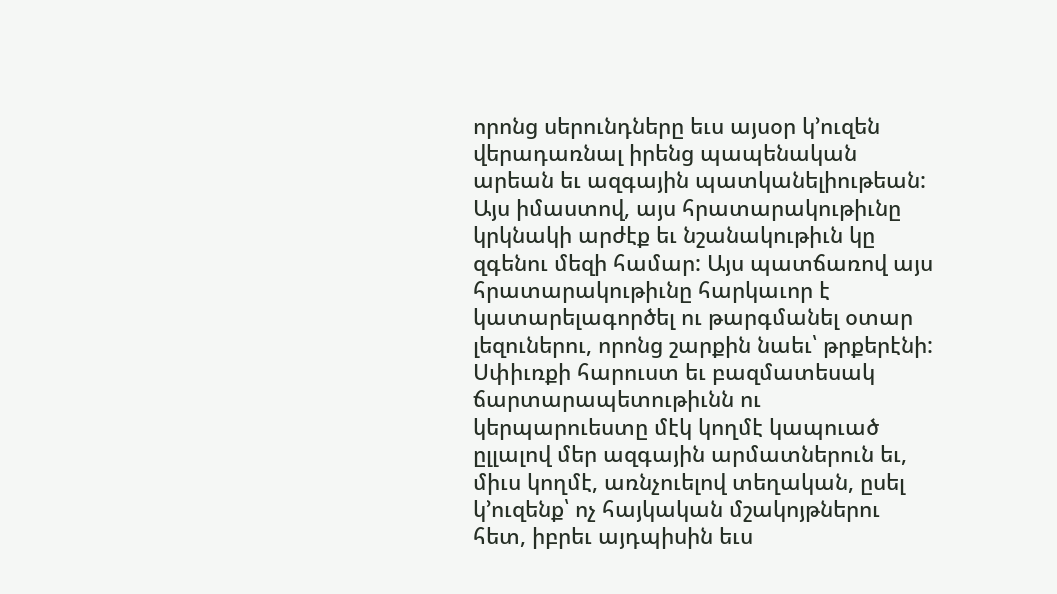որոնց սերունդները եւս այսօր կ՚ուզեն վերադառնալ իրենց պապենական արեան եւ ազգային պատկանելիութեան: Այս իմաստով, այս հրատարակութիւնը կրկնակի արժէք եւ նշանակութիւն կը զգենու մեզի համար: Այս պատճառով այս հրատարակութիւնը հարկաւոր է կատարելագործել ու թարգմանել օտար լեզուներու, որոնց շարքին նաեւ՝ թրքերէնի:
Սփիւռքի հարուստ եւ բազմատեսակ ճարտարապետութիւնն ու կերպարուեստը մէկ կողմէ կապուած ըլլալով մեր ազգային արմատներուն եւ, միւս կողմէ, առնչուելով տեղական, ըսել կ՚ուզենք՝ ոչ հայկական մշակոյթներու հետ, իբրեւ այդպիսին եւս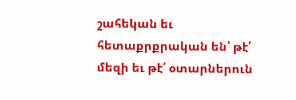շահեկան եւ հետաքրքրական են՝ թէ՛ մեզի եւ թէ՛ օտարներուն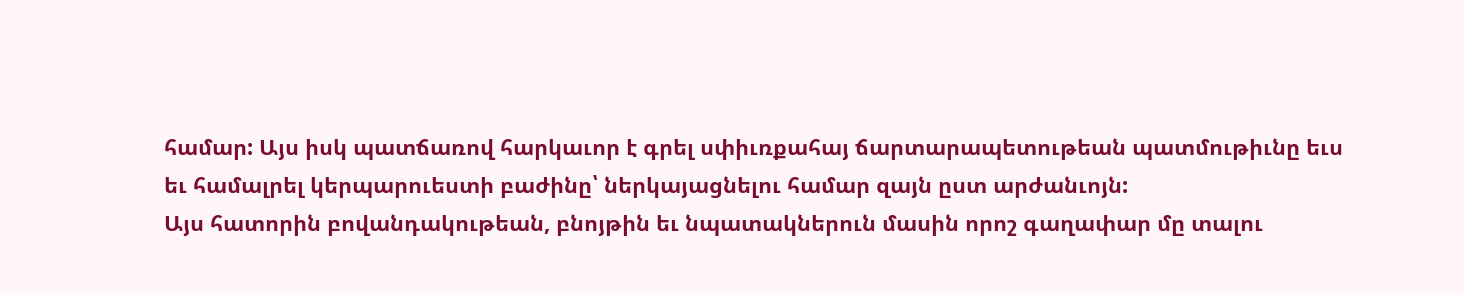համար: Այս իսկ պատճառով հարկաւոր է գրել սփիւռքահայ ճարտարապետութեան պատմութիւնը եւս եւ համալրել կերպարուեստի բաժինը՝ ներկայացնելու համար զայն ըստ արժանւոյն:
Այս հատորին բովանդակութեան, բնոյթին եւ նպատակներուն մասին որոշ գաղափար մը տալու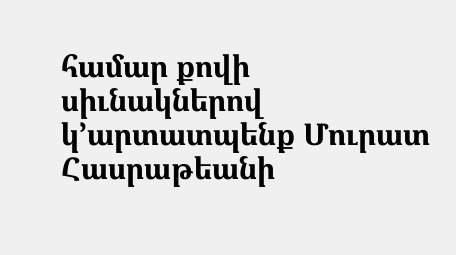համար քովի սիւնակներով կ՚արտատպենք Մուրատ Հասրաթեանի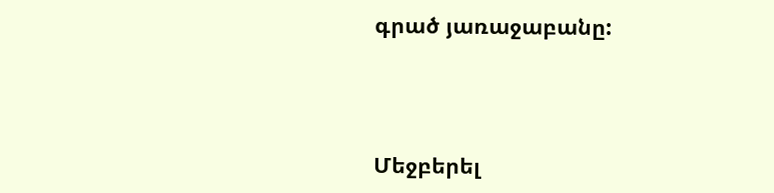գրած յառաջաբանը:



Մեջբերել